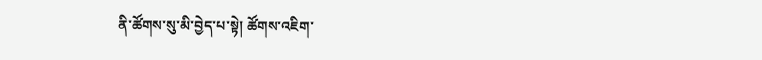ནི་ཚོགས་སུ་མི་བྱེད་པ་སྟེ། ཚོགས་འཇིག་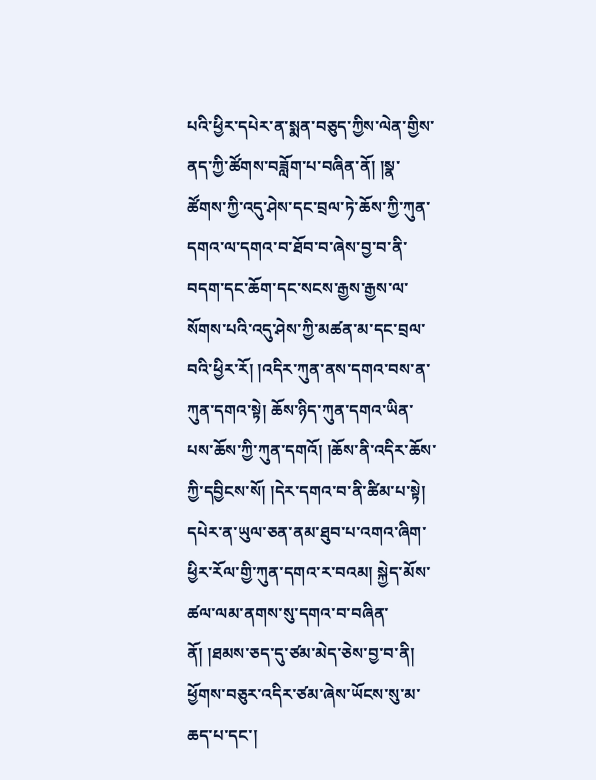པའི་ཕྱིར་དཔེར་ན་སྨན་བཅུད་ཀྱིས་ལེན་གྱིས་ནད་ཀྱི་ཚོགས་བཟློག་པ་བཞིན་ནོ། །སྣ་ཚོགས་ཀྱི་འདུ་ཤེས་དང་བྲལ་ཏེ་ཆོས་ཀྱི་ཀུན་དགའ་ལ་དགའ་བ་ཐོབ་བ་ཞེས་བྱ་བ་ནི་བདག་དང་ཆོག་དང་སངས་རྒྱས་རྒྱས་ལ་སོགས་པའི་འདུ་ཤེས་ཀྱི་མཚན་མ་དང་བྲལ་བའི་ཕྱིར་རོ། །འདིར་ཀུན་ནས་དགའ་བས་ན་ཀུན་དགའ་སྟེ། ཆོས་ཉིད་ཀུན་དགའ་ཡིན་པས་ཆོས་ཀྱི་ཀུན་དགའོ། །ཆོས་ནི་འདིར་ཆོས་ཀྱི་དབྱིངས་སོ། །དེར་དགའ་བ་ནི་ཚིམ་པ་སྟེ། དཔེར་ན་ཡུལ་ཅན་ནམ་ཐུབ་པ་འགའ་ཞིག་ཕྱིར་རོལ་གྱི་ཀུན་དགའ་ར་བའམ། སྐྱེད་མོས་ཚལ་ལམ་ནགས་སུ་དགའ་བ་བཞིན་ནོ། །ཐམས་ཅད་དུ་ཙམ་མེད་ཅེས་བྱ་བ་ནི། ཕྱོགས་བཅུར་འདིར་ཙམ་ཞེས་ཡོངས་སུ་མ་ཆད་པ་དང་།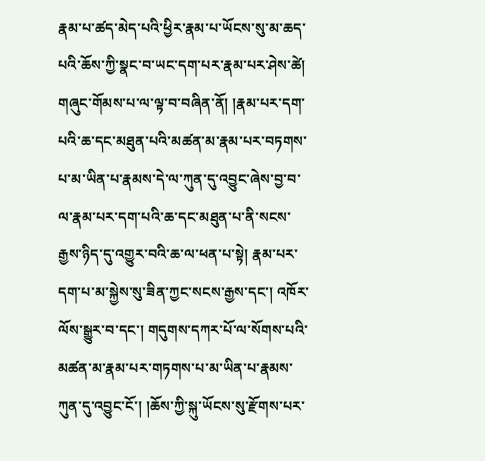རྣམ་པ་ཚད་མེད་པའི་ཕྱིར་རྣམ་པ་ཡོངས་སུ་མ་ཆད་པའི་ཆོས་ཀྱི་སྣང་བ་ཡང་དག་པར་རྣམ་པར་ཤེས་ཚེ། གཞུང་གོམས་པ་ལ་ལྟ་བ་བཞིན་ནོ། །རྣམ་པར་དག་པའི་ཆ་དང་མཐུན་པའི་མཚན་མ་རྣམ་པར་བཏགས་པ་མ་ཡིན་པ་རྣམས་དེ་ལ་ཀུན་དུ་འབྱུང་ཞེས་བྱ་བ་ལ་རྣམ་པར་དག་པའི་ཆ་དང་མཐུན་པ་ནི་སངས་རྒྱས་ཉིད་དུ་འགྱུར་བའི་ཆ་ལ་ཕན་པ་སྟེ། རྣམ་པར་དག་པ་མ་སྐྱེས་སུ་ཟིན་ཀྱང་སངས་རྒྱས་དང་། འཁོར་ལོས་སྒྱུར་བ་དང་། གདུགས་དཀར་པོ་ལ་སོགས་པའི་མཚན་མ་རྣམ་པར་གཏགས་པ་མ་ཡིན་པ་རྣམས་ཀུན་དུ་འབྱུང་ངོ་། །ཆོས་ཀྱི་སྐུ་ཡོངས་སུ་རྫོགས་པར་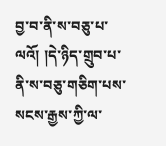བྱ་བ་ནི་ས་བཅུ་པ་ལའོ། །དེ་ཉིད་གྲུབ་པ་ནི་ས་བཅུ་གཅིག་པས་སངས་རྒྱས་ཀྱི་ལ་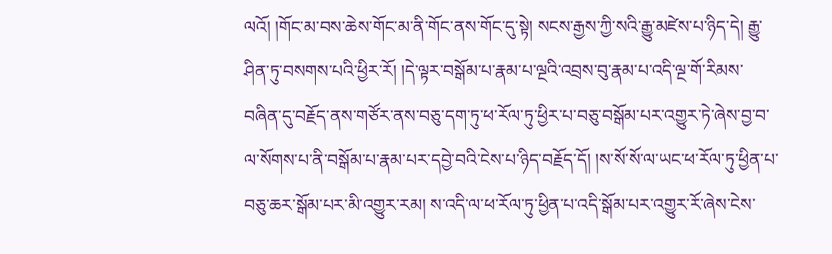ལའོ། །གོང་མ་བས་ཆེས་གོང་མ་ནི་གོང་ནས་གོང་དུ་སྟེ། སངས་རྒྱས་ཀྱི་སའི་རྒྱུ་མཛེས་པ་ཉིད་དེ། རྒྱུ་ཤིན་ཏུ་བསགས་པའི་ཕྱིར་རོ། །དེ་ལྟར་བསྒོམ་པ་རྣམ་པ་ལྔའི་འབྲས་བུ་རྣམ་པ་འདི་ལྔ་གོ་རིམས་བཞིན་དུ་བརྗོད་ནས་གཙོར་ནས་བཅུ་དག་ཏུ་ཕ་རོལ་ཏུ་ཕྱིར་པ་བཅུ་བསྒོམ་པར་འགྱུར་ཏེ་ཞེས་བྱ་བ་ལ་སོགས་པ་ནི་བསྒོམ་པ་རྣམ་པར་དབྱེ་བའི་ངེས་པ་ཉིད་བརྗོད་དོ། །ས་སོ་སོ་ལ་ཡང་ཕ་རོལ་ཏུ་ཕྱིན་པ་བཅུ་ཆར་སྒོམ་པར་མི་འགྱུར་རམ། ས་འདི་ལ་ཕ་རོལ་ཏུ་ཕྱིན་པ་འདི་སྒོམ་པར་འགྱུར་རོ་ཞེས་ངེས་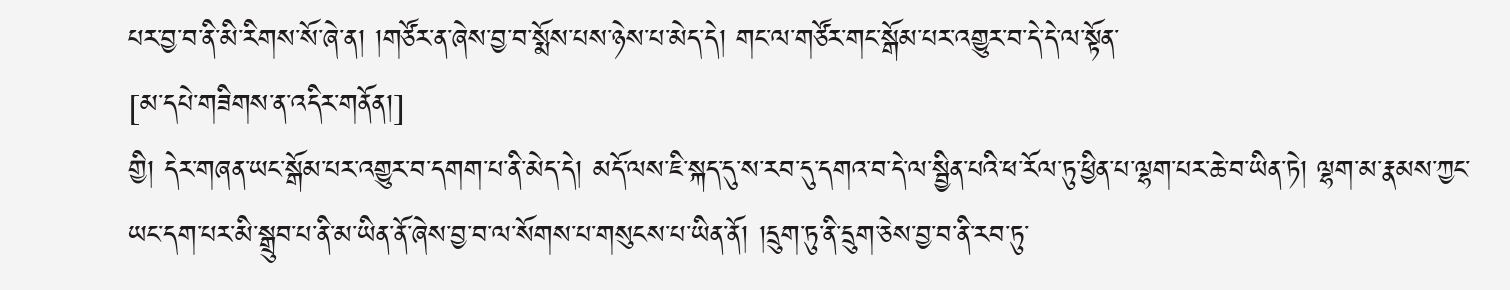པར་བྱ་བ་ནི་མི་རིགས་སོ་ཞེ་ན། །གཙོར་ན་ཞེས་བྱ་བ་སྨོས་པས་ཉེས་པ་མེད་དེ། གང་ལ་གཙོར་གང་སྒོམ་པར་འགྱུར་བ་དེ་དེ་ལ་སྟོན་
[མ་དཔེ་གཟིགས་ན་འདིར་གནོན།]
གྱི། དེར་གཞན་ཡང་སྒོམ་པར་འགྱུར་བ་དགག་པ་ནི་མེད་དེ། མདོ་ལས་ཇི་སྐད་དུ་ས་རབ་དུ་དགའ་བ་དེ་ལ་སྦྱིན་པའི་ཕ་རོལ་ཏུ་ཕྱིན་པ་ལྷག་པར་ཆེ་བ་ཡིན་ཏེ། ལྷག་མ་རྣམས་ཀྱང་ཡང་དག་པར་མི་སྒྲུབ་པ་ནི་མ་ཡིན་ནོ་ཞེས་བྱ་བ་ལ་སོགས་པ་གསུངས་པ་ཡིན་ནོ། །དྲུག་ཏུ་ནི་དྲུག་ཅེས་བྱ་བ་ནི་རབ་ཏུ་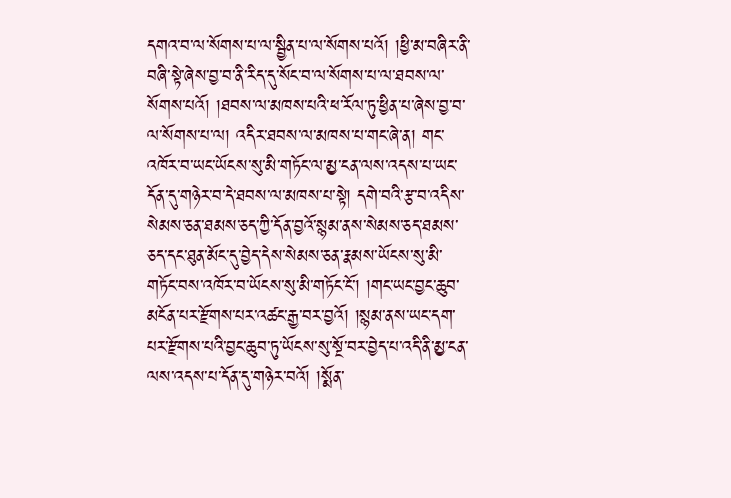དགའ་བ་ལ་སོགས་པ་ལ་སྦྱིན་པ་ལ་སོགས་པའོ། །ཕྱི་མ་བཞིར་ནི་བཞི་སྟེ་ཞེས་བྱ་བ་ནི་རིད་དུ་སོང་བ་ལ་སོགས་པ་ལ་ཐབས་ལ་སོགས་པའོ། །ཐབས་ལ་མཁས་པའི་ཕ་རོལ་ཏུ་ཕྱིན་པ་ཞེས་བྱ་བ་ལ་སོགས་པ་ལ། འདིར་ཐབས་ལ་མཁས་པ་གང་ཞེ་ན། གང་འཁོར་བ་ཡང་ཡོངས་སུ་མི་གཏོང་ལ་མྱ་ངན་ལས་འདས་པ་ཡང་དོན་དུ་གཉེར་བ་དེ་ཐབས་ལ་མཁས་པ་སྟེ། དགེ་བའི་རྩ་བ་འདིས་སེམས་ཅན་ཐམས་ཅད་ཀྱི་དོན་བྱའོ་སྙམ་ནས་སེམས་ཅད་ཐམས་ཅད་དང་ཐུན་མོང་དུ་བྱེད་དེས་སེམས་ཅན་རྣམས་ཡོངས་སུ་མི་གཏོང་བས་འཁོར་བ་ཡོངས་སུ་མི་གཏོང་ངོ་། །གང་ཡང་བྱང་ཆུབ་མངོན་པར་རྫོགས་པར་འཚང་རྒྱ་བར་བྱའོ། །སྙམ་ནས་ཡང་དག་པར་རྫོགས་པའི་བྱང་ཆུབ་ཏུ་ཡོངས་སུ་སྔོ་བར་བྱེད་པ་འདི་ནི་མྱ་ངན་ལས་འདས་པ་དོན་དུ་གཉེར་བའོ། །སྨོན་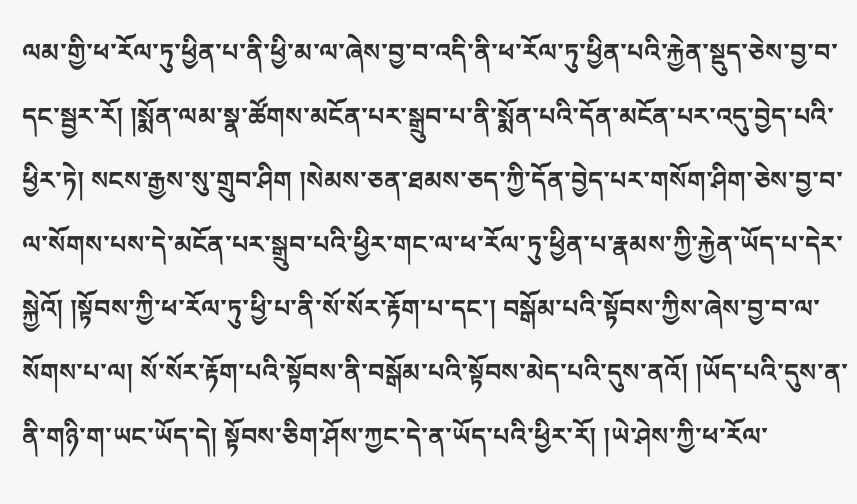ལམ་གྱི་ཕ་རོལ་ཏུ་ཕྱིན་པ་ནི་ཕྱི་མ་ལ་ཞེས་བྱ་བ་འདི་ནི་ཕ་རོལ་ཏུ་ཕྱིན་པའི་རྐྱེན་སྡུད་ཅེས་བྱ་བ་དང་སྦྱར་རོ། །སྨོན་ལམ་སྣ་ཚོགས་མངོན་པར་སྒྲུབ་པ་ནི་སྨོན་པའི་དོན་མངོན་པར་འདུ་བྱེད་པའི་ཕྱིར་ཏེ། སངས་རྒྱས་སུ་གྲུབ་ཤིག །སེམས་ཅན་ཐམས་ཅད་ཀྱི་དོན་བྱེད་པར་གསོག་ཤིག་ཅེས་བྱ་བ་ལ་སོགས་པས་དེ་མངོན་པར་སྒྲུབ་པའི་ཕྱིར་གང་ལ་ཕ་རོལ་ཏུ་ཕྱིན་པ་རྣམས་ཀྱི་རྐྱེན་ཡོད་པ་དེར་སྐྱེའོ། །སྟོབས་ཀྱི་ཕ་རོལ་ཏུ་ཕྱི་པ་ནི་སོ་སོར་རྟོག་པ་དང་། བསྒོམ་པའི་སྟོབས་ཀྱིས་ཞེས་བྱ་བ་ལ་སོགས་པ་ལ། སོ་སོར་རྟོག་པའི་སྟོབས་ནི་བསྒོམ་པའི་སྟོབས་མེད་པའི་དུས་ནའོ། །ཡོད་པའི་དུས་ན་ནི་གཉི་ག་ཡང་ཡོད་དེ། སྟོབས་ཅིག་ཤོས་ཀྱང་དེ་ན་ཡོད་པའི་ཕྱིར་རོ། །ཡེ་ཤེས་ཀྱི་ཕ་རོལ་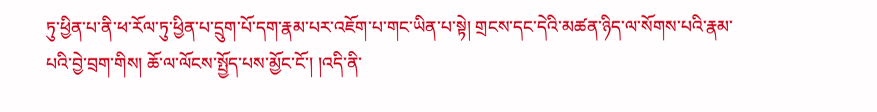ཏུ་ཕྱིན་པ་ནི་ཕ་རོལ་ཏུ་ཕྱིན་པ་དྲུག་པོ་དག་རྣམ་པར་འཇོག་པ་གང་ཡིན་པ་སྟེ། གྲངས་དང་དེའི་མཚན་ཉིད་ལ་སོགས་པའི་རྣམ་པའི་བྱེ་བྲག་གིས། ཆོ་ལ་ལོངས་སྤྱོད་པས་མྱོང་ངོ་། །འདི་ནི་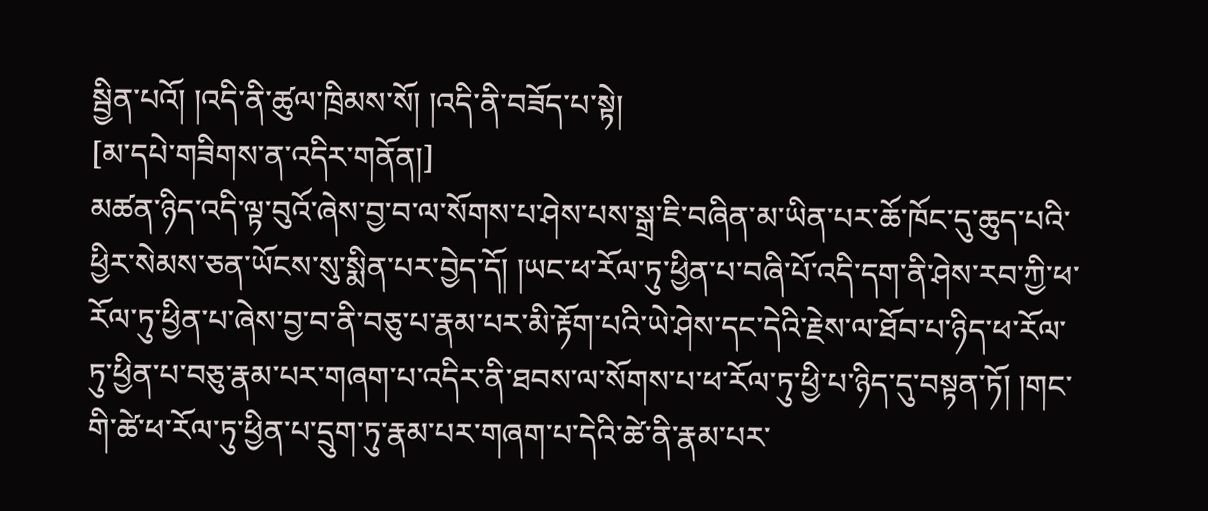སྦྱིན་པའོ། །འདི་ནི་ཚུལ་ཁྲིམས་སོ། །འདི་ནི་བཟོད་པ་སྟེ།
[མ་དཔེ་གཟིགས་ན་འདིར་གནོན།]
མཚན་ཉིད་འདི་ལྟ་བུའོ་ཞེས་བྱ་བ་ལ་སོགས་པ་ཤེས་པས་སྒྲ་ཇི་བཞིན་མ་ཡིན་པར་ཆོ་ཁོང་དུ་ཆུད་པའི་ཕྱིར་སེམས་ཅན་ཡོངས་སུ་སྨིན་པར་བྱེད་དོ། །ཡང་ཕ་རོལ་ཏུ་ཕྱིན་པ་བཞི་པོ་འདི་དག་ནི་ཤེས་རབ་ཀྱི་ཕ་རོལ་ཏུ་ཕྱིན་པ་ཞེས་བྱ་བ་ནི་བཅུ་པ་རྣམ་པར་མི་རྟོག་པའི་ཡེ་ཤེས་དང་དེའི་རྗེས་ལ་ཐོབ་པ་ཉིད་ཕ་རོལ་ཏུ་ཕྱིན་པ་བཅུ་རྣམ་པར་གཞག་པ་འདིར་ནི་ཐབས་ལ་སོགས་པ་ཕ་རོལ་ཏུ་ཕྱི་པ་ཉིད་དུ་བསྟན་ཏོ། །གང་གི་ཚེ་ཕ་རོལ་ཏུ་ཕྱིན་པ་དྲུག་ཏུ་རྣམ་པར་གཞག་པ་དེའི་ཚེ་ནི་རྣམ་པར་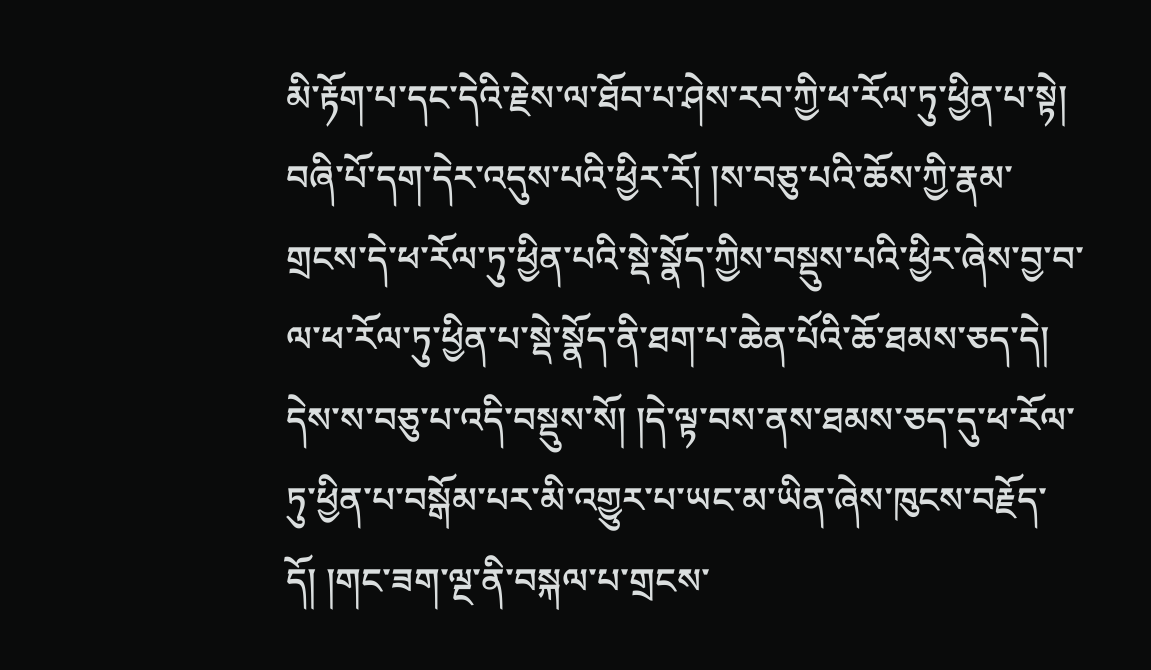མི་རྟོག་པ་དང་དེའི་རྗེས་ལ་ཐོབ་པ་ཤེས་རབ་ཀྱི་ཕ་རོལ་ཏུ་ཕྱིན་པ་སྟེ། བཞི་པོ་དག་དེར་འདུས་པའི་ཕྱིར་རོ། །ས་བཅུ་པའི་ཆོས་ཀྱི་རྣམ་གྲངས་དེ་ཕ་རོལ་ཏུ་ཕྱིན་པའི་སྡེ་སྣོད་ཀྱིས་བསྡུས་པའི་ཕྱིར་ཞེས་བྱ་བ་ལ་ཕ་རོལ་ཏུ་ཕྱིན་པ་སྡེ་སྣོད་ནི་ཐག་པ་ཆེན་པོའི་ཆོ་ཐམས་ཅད་དེ། དེས་ས་བཅུ་པ་འདི་བསྡུས་སོ། །དེ་ལྟ་བས་ནས་ཐམས་ཅད་དུ་ཕ་རོལ་ཏུ་ཕྱིན་པ་བསྒོམ་པར་མི་འགྱུར་པ་ཡང་མ་ཡིན་ཞེས་ཁུངས་བརྗོད་དོ། །གང་ཟག་ལྔ་ནི་བསྐལ་པ་གྲངས་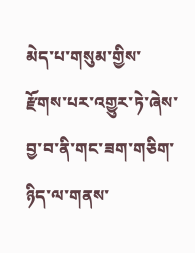མེད་པ་གསུམ་གྱིས་རྫོགས་པར་འགྱུར་ཏེ་ཞེས་བྱ་བ་ནི་གང་ཟག་གཅིག་ཉིད་ལ་གནས་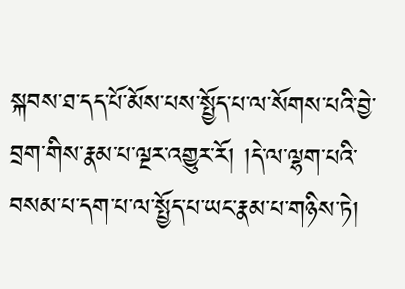སྐབས་ཐ་དད་པོ་མོས་པས་སྤྱོད་པ་ལ་སོགས་པའི་བྱེ་བྲག་གིས་རྣམ་པ་ལྔར་འགྱུར་རོ། །དེ་ལ་ལྷག་པའི་བསམ་པ་དག་པ་ལ་སྤྱོད་པ་ཡང་རྣམ་པ་གཉིས་ཏེ།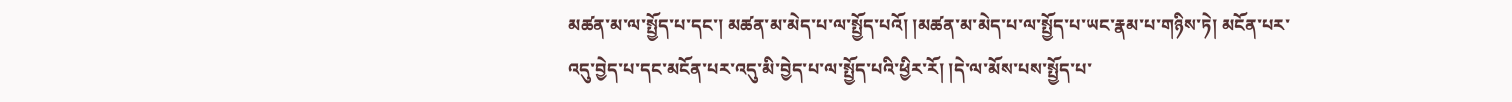མཚན་མ་ལ་སྤྱོད་པ་དང་། མཚན་མ་མེད་པ་ལ་སྤྱོད་པའོ། །མཚན་མ་མེད་པ་ལ་སྤྱོད་པ་ཡང་རྣམ་པ་གཉིས་ཏེ། མངོན་པར་འདུ་བྱེད་པ་དང་མངོན་པར་འདུ་མི་བྱེད་པ་ལ་སྤྱོད་པའི་ཕྱིར་རོ། །དེ་ལ་མོས་པས་སྤྱོད་པ་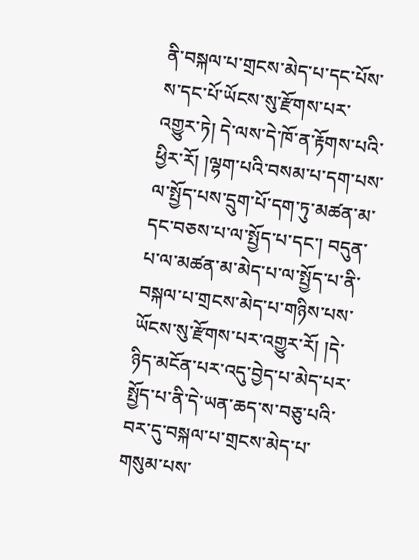ནི་བསྐལ་པ་གྲངས་མེད་པ་དང་པོས་ས་དང་པོ་ཡོངས་སུ་རྫོགས་པར་འགྱུར་ཏེ། དེ་ལས་དེ་ཁོ་ན་རྟོགས་པའི་ཕྱིར་རོ། །ལྷག་པའི་བསམ་པ་དག་པས་ལ་སྤྱོད་པས་དྲུག་པོ་དག་ཏུ་མཚན་མ་དང་བཅས་པ་ལ་སྤྱོད་པ་དང་། བདུན་པ་ལ་མཚན་མ་མེད་པ་ལ་སྤྱོད་པ་ནི་བསྐལ་པ་གྲངས་མེད་པ་གཉིས་པས་ཡོངས་སུ་རྫོགས་པར་འགྱུར་རོ། །དེ་ཉིད་མངོན་པར་འདུ་བྱེད་པ་མེད་པར་སྤྱོད་པ་ནི་དེ་ཡན་ཆད་ས་བཅུ་པའི་བར་དུ་བསྐལ་པ་གྲངས་མེད་པ་གསུམ་པས་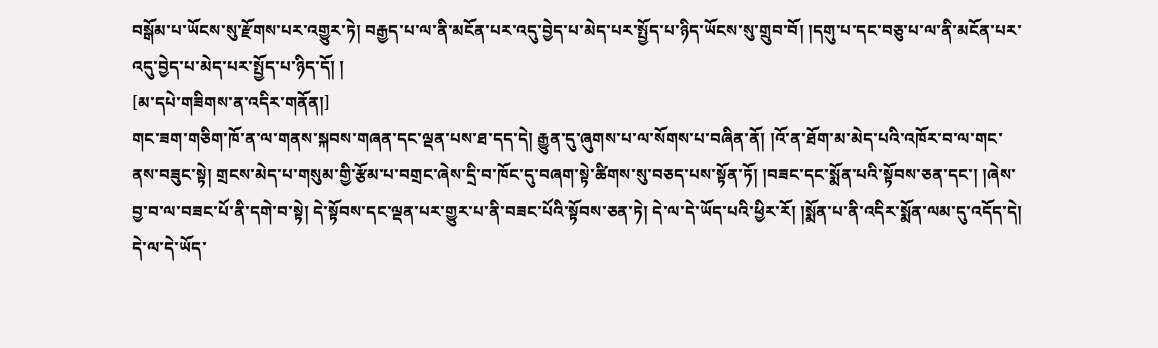བསྒོམ་པ་ཡོངས་སུ་རྫོགས་པར་འགྱུར་ཏེ། བརྒྱད་པ་ལ་ནི་མངོན་པར་འདུ་བྱེད་པ་མེད་པར་སྤྱོད་པ་ཉིད་ཡོངས་སུ་གྲུབ་བོ། །དགུ་པ་དང་བཅུ་པ་ལ་ནི་མངོན་པར་འདུ་བྱེད་པ་མེད་པར་སྤྱོད་པ་ཉིད་དོ། །
[མ་དཔེ་གཟིགས་ན་འདིར་གནོན།]
གང་ཟག་གཅིག་ཁོ་ན་ལ་གནས་སྐབས་གཞན་དང་ལྡན་པས་ཐ་དད་དེ། རྒྱུན་དུ་ཞུགས་པ་ལ་སོགས་པ་བཞིན་ནོ། །འོ་ན་ཐོག་མ་མེད་པའི་འཁོར་བ་ལ་གང་ནས་བཟུང་སྟེ། གྲངས་མེད་པ་གསུམ་གྱི་རྩོམ་པ་བགྲང་ཞེས་དྲི་བ་ཁོང་དུ་བཞག་སྟེ་ཚིགས་སུ་བཅད་པས་སྟོན་ཏོ། །བཟང་དང་སྨོན་པའི་སྟོབས་ཅན་དང་། །ཞེས་བྱ་བ་ལ་བཟང་པོ་ནི་དགེ་བ་སྟེ། དེ་སྟོབས་དང་ལྡན་པར་གྱུར་པ་ནི་བཟང་པོའི་སྟོབས་ཅན་ཏེ། དེ་ལ་དེ་ཡོད་པའི་ཕྱིར་རོ། །སྨོན་པ་ནི་འདིར་སྨོན་ལམ་དུ་འདོད་དེ། དེ་ལ་དེ་ཡོད་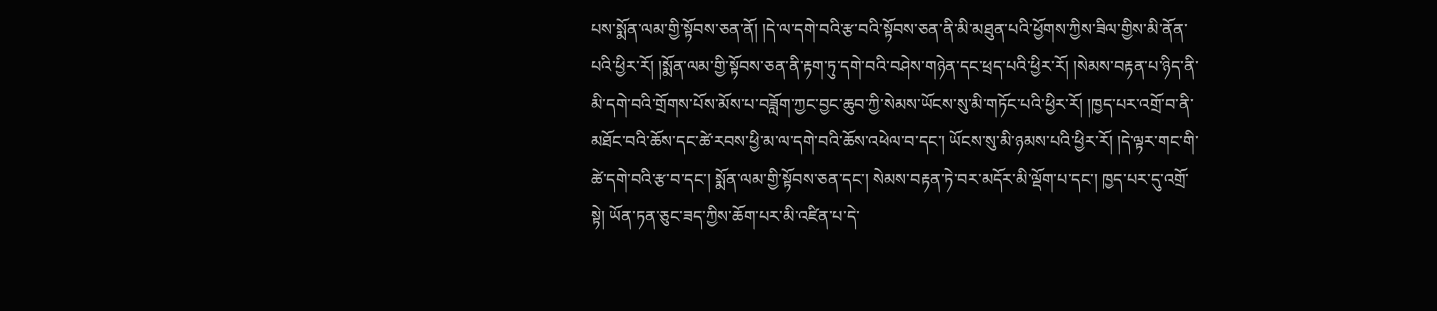པས་སྨོན་ལམ་གྱི་སྟོབས་ཅན་ནོ། །དེ་ལ་དགེ་བའི་རྩ་བའི་སྟོབས་ཅན་ནི་མི་མཐུན་པའི་ཕྱོགས་ཀྱིས་ཟིལ་གྱིས་མི་ནོན་པའི་ཕྱིར་རོ། །སྨོན་ལམ་གྱི་སྟོབས་ཅན་ནི་རྟག་ཏུ་དགེ་བའི་བཤེས་གཉེན་དང་ཕྲད་པའི་ཕྱིར་རོ། །སེམས་བརྟན་པ་ཉིད་ནི་མི་དགེ་བའི་གྲོགས་པོས་མོས་པ་བཟློག་ཀྱང་བྱང་ཆུབ་ཀྱི་སེམས་ཡོངས་སུ་མི་གཏོང་པའི་ཕྱིར་རོ། །ཁྱད་པར་འགྲོ་བ་ནི་མཐོང་བའི་ཆོས་དང་ཚེ་རབས་ཕྱི་མ་ལ་དགེ་བའི་ཆོས་འཕེལ་བ་དང་། ཡོངས་སུ་མི་ཉམས་པའི་ཕྱིར་རོ། །དེ་ལྟར་གང་གི་ཚེ་དགེ་བའི་རྩ་བ་དང་། སྨོན་ལམ་གྱི་སྟོབས་ཅན་དང་། སེམས་བརྟན་ཏེ་བར་མདོར་མི་ལྡོག་པ་དང་། ཁྱད་པར་དུ་འགྲོ་སྟེ། ཡོན་ཏན་ཅུང་ཟད་ཀྱིས་ཆོག་པར་མི་འཛིན་པ་དེ་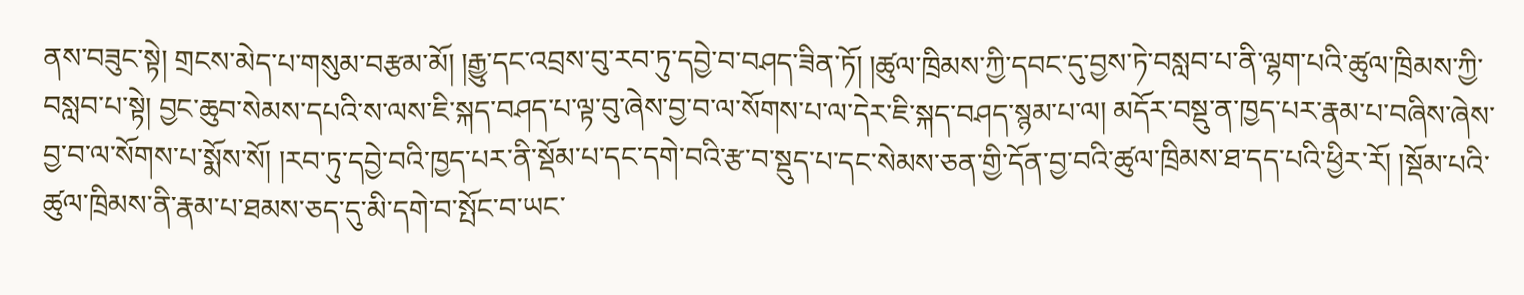ནས་བཟུང་སྟེ། གྲངས་མེད་པ་གསུམ་བརྩམ་མོ། །རྒྱུ་དང་འབྲས་བུ་རབ་ཏུ་དབྱེ་བ་བཤད་ཟིན་ཏོ། །ཚུལ་ཁྲིམས་ཀྱི་དབང་དུ་བྱས་ཏེ་བསླབ་པ་ནི་ལྷག་པའི་ཚུལ་ཁྲིམས་ཀྱི་བསླབ་པ་སྟེ། བྱང་ཆུབ་སེམས་དཔའི་ས་ལས་ཇི་སྐད་བཤད་པ་ལྟ་བུ་ཞེས་བྱ་བ་ལ་སོགས་པ་ལ་དེར་ཇི་སྐད་བཤད་སྙམ་པ་ལ། མདོར་བསྡུ་ན་ཁྱད་པར་རྣམ་པ་བཞིས་ཞེས་བྱ་བ་ལ་སོགས་པ་སྨོས་སོ། །རབ་ཏུ་དབྱེ་བའི་ཁྱད་པར་ནི་སྡོམ་པ་དང་དགེ་བའི་རྩ་བ་སྡུད་པ་དང་སེམས་ཅན་གྱི་དོན་བྱ་བའི་ཚུལ་ཁྲིམས་ཐ་དད་པའི་ཕྱིར་རོ། །སྡོམ་པའི་ཚུལ་ཁྲིམས་ནི་རྣམ་པ་ཐམས་ཅད་དུ་མི་དགེ་བ་སྤོང་བ་ཡང་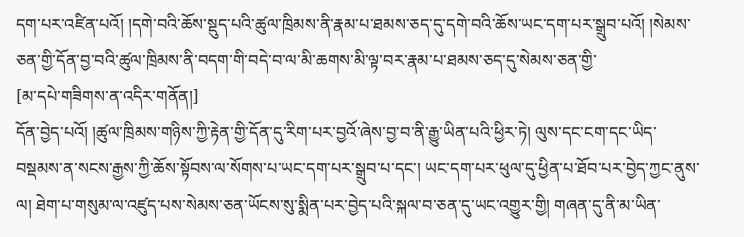དག་པར་འཛིན་པའོ། །དགེ་བའི་ཆོས་སྡུད་པའི་ཚུལ་ཁྲིམས་ནི་རྣམ་པ་ཐམས་ཅད་དུ་དགེ་བའི་ཆོས་ཡང་དག་པར་སྒྲུབ་པའོ། །སེམས་ཅན་གྱི་དོན་བྱ་བའི་ཚུལ་ཁྲིམས་ནི་བདག་གི་བདེ་བ་ལ་མི་ཆགས་མི་ལྟ་བར་རྣམ་པ་ཐམས་ཅད་དུ་སེམས་ཅན་གྱི་
[མ་དཔེ་གཟིགས་ན་འདིར་གནོན།]
དོན་བྱེད་པའོ། །ཚུལ་ཁྲིམས་གཉིས་ཀྱི་རྟེན་གྱི་དོན་དུ་རིག་པར་བྱའོ་ཞེས་བྱ་བ་ནི་རྒྱུ་ཡིན་པའི་ཕྱིར་ཏེ། ལུས་དང་ངག་དང་ཡིད་བསྡམས་ན་སངས་རྒྱས་ཀྱི་ཆོས་སྟོབས་ལ་སོགས་པ་ཡང་དག་པར་སྒྲུབ་པ་དང་། ཡང་དག་པར་ཕུལ་དུ་ཕྱིན་པ་ཐོབ་པར་བྱེད་ཀྱང་ནུས་ལ། ཐེག་པ་གསུམ་ལ་འཛུད་པས་སེམས་ཅན་ཡོངས་སུ་སྨིན་པར་བྱེད་པའི་སྐལ་བ་ཅན་དུ་ཡང་འགྱུར་གྱི། གཞན་དུ་ནི་མ་ཡིན་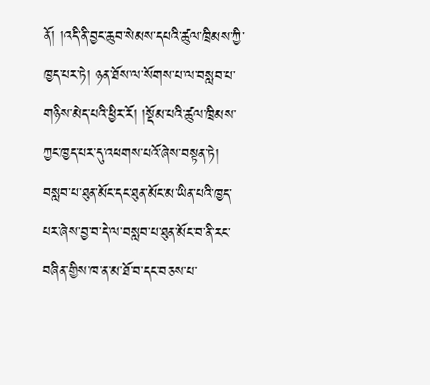ནོ། །འདི་ནི་བྱང་ཆུབ་སེམས་དཔའི་ཚུལ་ཁྲིམས་ཀྱི་ཁྱད་པར་ཏེ། ཉན་ཐོས་ལ་སོགས་པ་ལ་བསླབ་པ་གཉིས་མེད་པའི་ཕྱིར་རོ། །སྡོམ་པའི་ཚུལ་ཁྲིམས་ཀྱང་ཁྱད་པར་དུ་འཕགས་པའོ་ཞེས་བསྟན་ཏེ། བསླབ་པ་ཐུན་མོང་དང་ཐུན་མོང་མ་ཡིན་པའི་ཁྱད་པར་ཞེས་བྱ་བ་དེ་ལ་བསླབ་པ་ཐུན་མོང་བ་ནི་རང་བཞིན་གྱིས་ཁ་ན་མ་ཐོ་བ་དང་བཅས་པ་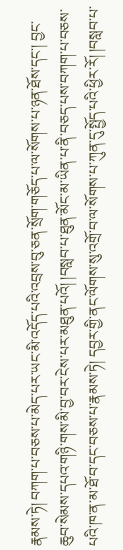རྣམས་ཏེ། བཀག་པ་བཅས་པ་མེད་པར་ཡང་མི་འདོད་པའི་འབྲས་བུ་ཅན་སྲོག་གཅོད་པ་ལ་སོགས་པ་ཉན་ཐོས་དང་། བྱང་ཆུབ་སེམས་དཔའ་གཉི་གས་མི་བྱ་བར་ངེས་པར་མཐུན་པའོ། །བསླབ་པ་ཐུན་མོང་མ་ཡིན་པ་ནི་བཅད་པས་བཀག་པ་བཅས་པའི་ཁ་ན་མ་ཐོ་བ་དང་བཅས་པ་རྣམས་ཏེ། དབྱར་གྱི་ནང་ལོགས་སུ་འགྲོ་བ་ལ་སོགས་པ་ཀུན་དུ་སྤྱོད་པའི་ཕྱིར་རོ། །བསླབ་པ་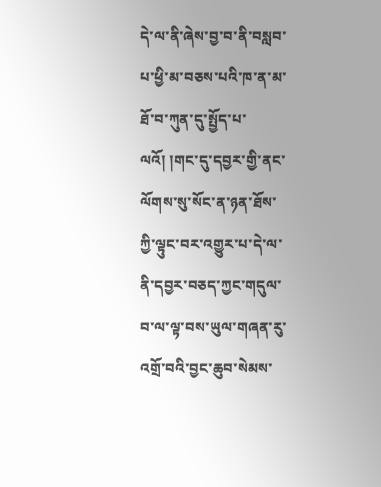དེ་ལ་ནི་ཞེས་བྱ་བ་ནི་བསླབ་པ་ཕྱི་མ་བཅས་པའི་ཁ་ན་མ་ཐོ་བ་ཀུན་དུ་སྤྱོད་པ་ལའོ། །གང་དུ་དབྱར་གྱི་ནང་ལོགས་སུ་སོང་ན་ཉན་ཐོས་ཀྱི་ལྟུང་བར་འགྱུར་པ་དེ་ལ་ནི་དབྱར་བཅད་ཀྱང་གདུལ་བ་ལ་ལྟ་བས་ཡུལ་གཞན་རུ་འགྲོ་བའི་བྱང་ཆུབ་སེམས་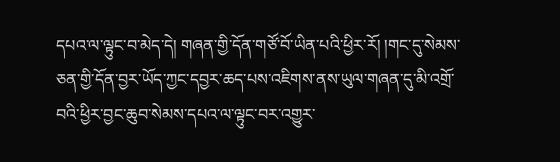དཔའ་ལ་ལྟུང་བ་མེད་དེ། གཞན་གྱི་དོན་གཙོ་བོ་ཡིན་པའི་ཕྱིར་རོ། །གང་དུ་སེམས་ཅན་གྱི་དོན་བྱར་ཡོད་ཀྱང་དབྱར་ཆད་པས་འཇིགས་ནས་ཡུལ་གཞན་དུ་མི་འགྲོ་བའི་ཕྱིར་བྱང་ཆུབ་སེམས་དཔའ་ལ་ལྟུང་བར་འགྱུར་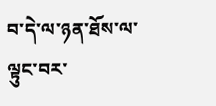བ་དེ་ལ་ཉན་ཐོས་ལ་ལྟུང་བར་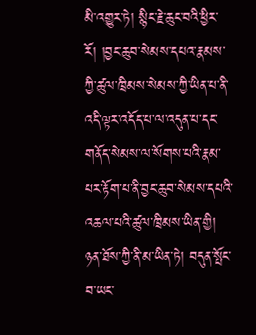མི་འགྱུར་ཏེ། སྙིང་རྗེ་ཆུང་བའི་ཕྱིར་རོ། །བྱང་ཆུབ་སེམས་དཔའ་རྣམས་ཀྱི་ཚུལ་ཁྲིམས་སེམས་ཀྱི་ཡིན་པ་ནི་འདི་ལྟར་འདོད་པ་ལ་འདུན་པ་དང་གནོད་སེམས་ལ་སོགས་པའི་རྣམ་པར་རྟོག་པ་ནི་བྱང་ཆུབ་སེམས་དཔའི་འཆལ་པའི་ཚུལ་ཁྲིམས་ཡིན་གྱི། ཉན་ཐོས་ཀྱི་ནི་མ་ཡིན་ཏེ། བདུན་སྤོང་བ་ཡང་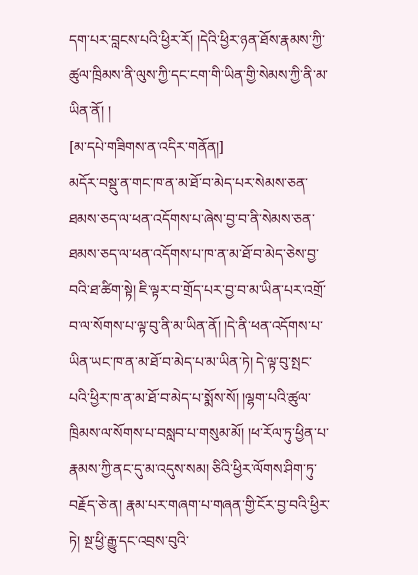དག་པར་བླངས་པའི་ཕྱིར་རོ། །དེའི་ཕྱིར་ཉན་ཐོས་རྣམས་ཀྱི་ཚུལ་ཁྲིམས་ནི་ལུས་ཀྱི་དང་ངག་གི་ཡིན་གྱི་སེམས་ཀྱི་ནི་མ་ཡིན་ནོ། །
[མ་དཔེ་གཟིགས་ན་འདིར་གནོན།]
མདོར་བསྡུ་ན་གང་ཁ་ན་མ་ཐོ་བ་མེད་པར་སེམས་ཅན་ཐམས་ཅད་ལ་ཕན་འདོགས་པ་ཞེས་བྱ་བ་ནི་སེམས་ཅན་ཐམས་ཅད་ལ་ཕན་འདོགས་པ་ཁ་ན་མ་ཐོ་བ་མེད་ཅེས་བྱ་བའི་ཐ་ཚིག་སྟེ། ཇི་ལྟར་བ་གྲོད་པར་བྱ་བ་མ་ཡིན་པར་འགྲོ་བ་ལ་སོགས་པ་ལྟ་བུ་ནི་མ་ཡིན་ནོ། །དེ་ནི་ཕན་འདོགས་པ་ཡིན་ཡང་ཁ་ན་མ་ཐོ་བ་མེད་པ་མ་ཡིན་ཏེ། དེ་ལྟ་བུ་སྤང་པའི་ཕྱིར་ཁ་ན་མ་ཐོ་བ་མེད་པ་སྨོས་སོ། །ལྷག་པའི་ཚུལ་ཁྲིམས་ལ་སོགས་པ་བསླབ་པ་གསུམ་མོ། །ཕ་རོལ་ཏུ་ཕྱིན་པ་རྣམས་ཀྱི་ནང་དུ་མ་འདུས་སམ། ཅིའི་ཕྱིར་ལོགས་ཤིག་ཏུ་བརྗོད་ཅེ་ན། རྣམ་པར་གཞག་པ་གཞན་གྱི་ངོར་བྱ་བའི་ཕྱིར་ཏེ། སྔ་ཕྱི་རྒྱུ་དང་འབྲས་བུའི་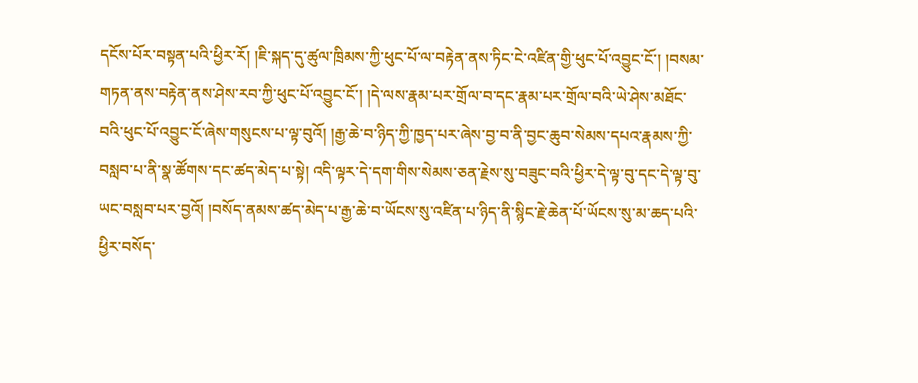དངོས་པོར་བསྟན་པའི་ཕྱིར་རོ། །ཇི་སྐད་དུ་ཚུལ་ཁྲིམས་ཀྱི་ཕུང་པོ་ལ་བརྟེན་ནས་ཏིང་ངེ་འཛིན་གྱི་ཕུང་པོ་འབྱུང་ངོ་། །བསམ་གཏན་ནས་བརྟེན་ནས་ཤེས་རབ་ཀྱི་ཕུང་པོ་འབྱུང་ངོ་། །དེ་ལས་རྣམ་པར་གྲོལ་བ་དང་རྣམ་པར་གྲོལ་བའི་ཡེ་ཤེས་མཐོང་བའི་ཕུང་པོ་འབྱུང་ངོ་ཞེས་གསུངས་པ་ལྟ་བུའོ། །རྒྱ་ཆེ་བ་ཉིད་ཀྱི་ཁྱད་པར་ཞེས་བྱ་བ་ནི་བྱང་ཆུབ་སེམས་དཔའ་རྣམས་ཀྱི་བསླབ་པ་ནི་སྣ་ཚོགས་དང་ཚད་མེད་པ་སྟེ། འདི་ལྟར་དེ་དག་གིས་སེམས་ཅན་རྗེས་སུ་བཟུང་བའི་ཕྱིར་དེ་ལྟ་བུ་དང་དེ་ལྟ་བུ་ཡང་བསླབ་པར་བྱའོ། །བསོད་ནམས་ཚད་མེད་པ་རྒྱ་ཆེ་བ་ཡོངས་སུ་འཛིན་པ་ཉིད་ནི་སྙིང་རྗེ་ཆེན་པོ་ཡོངས་སུ་མ་ཆད་པའི་ཕྱིར་བསོད་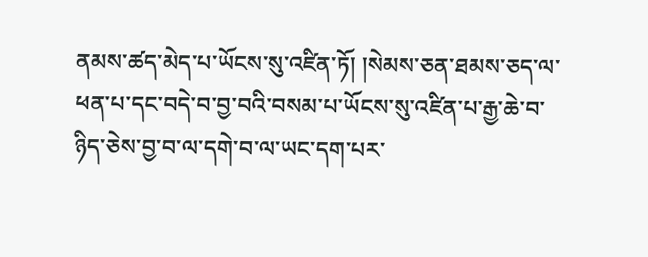ནམས་ཚད་མེད་པ་ཡོངས་སུ་འཛིན་ཏོ། །སེམས་ཅན་ཐམས་ཅད་ལ་ཕན་པ་དང་བདེ་བ་བྱ་བའི་བསམ་པ་ཡོངས་སུ་འཛིན་པ་རྒྱ་ཆེ་བ་ཉིད་ཅེས་བྱ་བ་ལ་དགེ་བ་ལ་ཡང་དག་པར་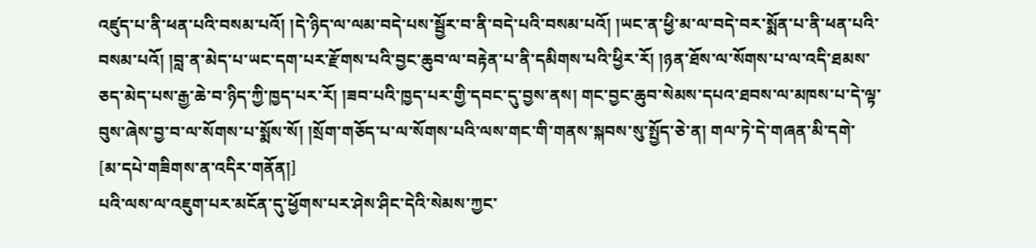འཛུད་པ་ནི་ཕན་པའི་བསམ་པའོ། །དེ་ཉིད་ལ་ལམ་བདེ་པས་སྦྱོར་བ་ནི་བདེ་པའི་བསམ་པའོ། །ཡང་ན་ཕྱི་མ་ལ་བདེ་བར་སྨོན་པ་ནི་ཕན་པའི་བསམ་པའོ། །བླ་ན་མེད་པ་ཡང་དག་པར་རྫོགས་པའི་བྱང་ཆུབ་ལ་བརྟེན་པ་ནི་དམིགས་པའི་ཕྱིར་རོ། །ཉན་ཐོས་ལ་སོགས་པ་ལ་འདི་ཐམས་ཅད་མེད་པས་རྒྱ་ཆེ་བ་ཉིད་ཀྱི་ཁྱད་པར་རོ། །ཟབ་པའི་ཁྱད་པར་གྱི་དབང་དུ་བྱས་ནས། གང་བྱང་ཆུབ་སེམས་དཔའ་ཐབས་ལ་མཁས་པ་དེ་ལྟ་བུས་ཞེས་བྱ་བ་ལ་སོགས་པ་སྨོས་སོ། །སྲོག་གཅོད་པ་ལ་སོགས་པའི་ལས་གང་གི་གནས་སྐབས་སུ་སྤྱོད་ཅེ་ན། གལ་ཏེ་དེ་གཞན་མི་དགེ་
[མ་དཔེ་གཟིགས་ན་འདིར་གནོན།]
པའི་ལས་ལ་འཇུག་པར་མངོན་དུ་ཕྱོགས་པར་ཤེས་ཤིང་དེའི་སེམས་ཀྱང་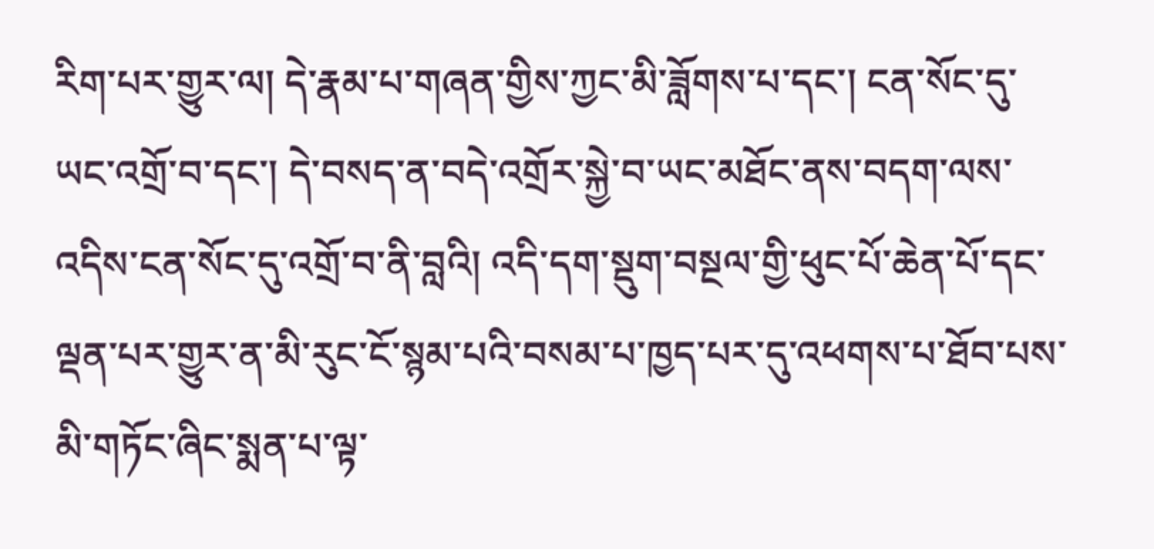རིག་པར་གྱུར་ལ། དེ་རྣམ་པ་གཞན་གྱིས་ཀྱང་མི་ཟློགས་པ་དང་། ངན་སོང་དུ་ཡང་འགྲོ་བ་དང་། དེ་བསད་ན་བདེ་འགྲོར་སྐྱེ་བ་ཡང་མཐོང་ནས་བདག་ལས་འདིས་ངན་སོང་དུ་འགྲོ་བ་ནི་བླའི། འདི་དག་སྡུག་བསྔལ་གྱི་ཕུང་པོ་ཆེན་པོ་དང་ལྡན་པར་གྱུར་ན་མི་རུང་ངོ་སྙམ་པའི་བསམ་པ་ཁྱད་པར་དུ་འཕགས་པ་ཐོབ་པས་མི་གཏོང་ཞིང་སྨན་པ་ལྟ་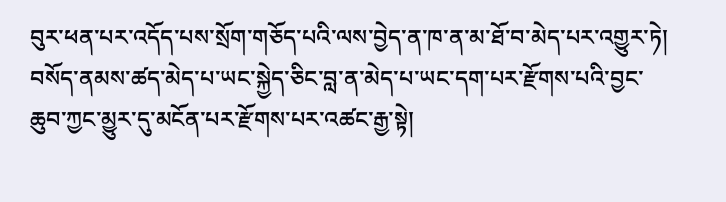བུར་ཕན་པར་འདོད་པས་སྲོག་གཅོད་པའི་ལས་བྱེད་ན་ཁ་ན་མ་ཐོ་བ་མེད་པར་འགྱུར་ཏེ། བསོད་ནམས་ཚད་མེད་པ་ཡང་སྐྱེད་ཅིང་བླ་ན་མེད་པ་ཡང་དག་པར་རྫོགས་པའི་བྱང་ཆུབ་ཀྱང་མྱུར་དུ་མངོན་པར་རྫོགས་པར་འཚང་རྒྱ་སྟེ།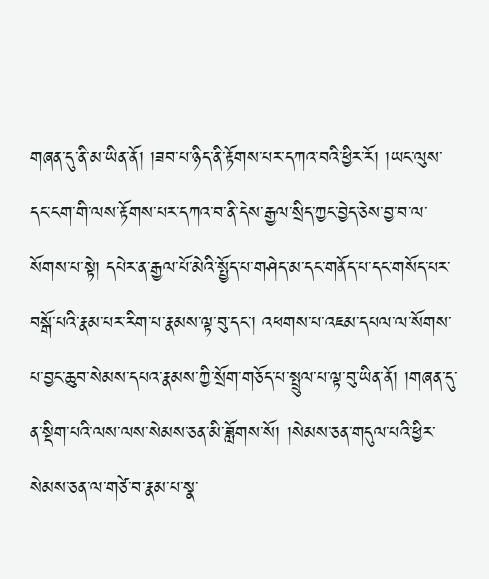གཞན་དུ་ནི་མ་ཡིན་ནོ། །ཟབ་པ་ཉིད་ནི་རྟོགས་པར་དཀའ་བའི་ཕྱིར་རོ། །ཡང་ལུས་དང་ངག་གི་ལས་རྟོགས་པར་དཀའ་བ་ནི་དེས་རྒྱལ་སྲིད་ཀྱང་བྱེད་ཅེས་བྱ་བ་ལ་སོགས་པ་སྟེ། དཔེར་ན་རྒྱལ་པོ་མེའི་སྤྱོད་པ་གཤེད་མ་དང་གནོད་པ་དང་གསོད་པར་བསྒོ་པའི་རྣམ་པར་རིག་པ་རྣམས་ལྟ་བུ་དང་། འཕགས་པ་འཇམ་དཔལ་ལ་སོགས་པ་བྱང་ཆུབ་སེམས་དཔའ་རྣམས་ཀྱི་སྲོག་གཅོད་པ་སྤྲུལ་པ་ལྟ་བུ་ཡིན་ནོ། །གཞན་དུ་ན་སྡིག་པའི་ལས་ལས་སེམས་ཅན་མི་ཟློགས་སོ། །སེམས་ཅན་གདུལ་པའི་ཕྱིར་སེམས་ཅན་ལ་གཙེ་བ་རྣམ་པ་སྣ་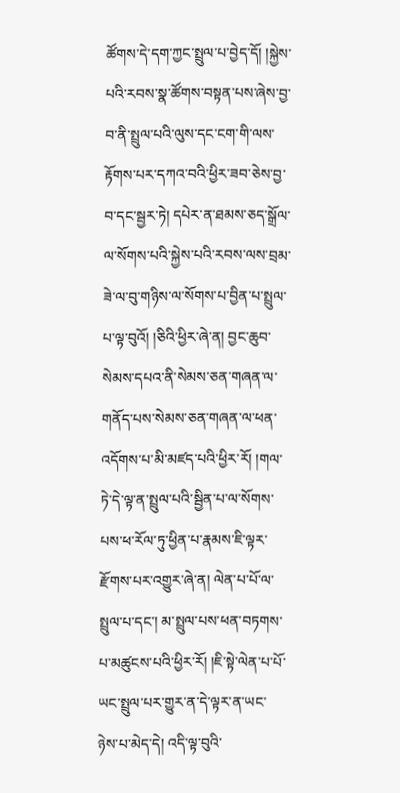ཚོགས་དེ་དག་ཀྱང་སྤྲུལ་པ་བྱེད་དོ། །སྐྱེས་པའི་རབས་སྣ་ཚོགས་བསྟན་པས་ཞེས་བྱ་བ་ནི་སྤྲུལ་པའི་ལུས་དང་ངག་གི་ལས་རྟོགས་པར་དཀའ་བའི་ཕྱིར་ཟབ་ཅེས་བྱ་བ་དང་སྦྱར་ཏེ། དཔེར་ན་ཐམས་ཅད་སྒྲོལ་ལ་སོགས་པའི་སྐྱེས་པའི་རབས་ལས་བྲམ་ཟེ་ལ་བུ་གཉིས་ལ་སོགས་པ་བྱིན་པ་སྤྲུལ་པ་ལྟ་བུའོ། །ཅིའི་ཕྱིར་ཞེ་ན། བྱང་ཆུབ་སེམས་དཔའ་ནི་སེམས་ཅན་གཞན་ལ་གནོད་པས་སེམས་ཅན་གཞན་ལ་ཕན་འདོགས་པ་མི་མཛད་པའི་ཕྱིར་རོ། །གལ་ཏེ་དེ་ལྟ་ན་སྤྲུལ་པའི་སྦྱིན་པ་ལ་སོགས་པས་ཕ་རོལ་ཏུ་ཕྱིན་པ་རྣམས་ཇི་ལྟར་རྫོགས་པར་འགྱུར་ཞེ་ན། ལེན་པ་པོ་ལ་སྤྲུལ་པ་དང་། མ་སྤྲུལ་པས་ཕན་བཏགས་པ་མཚུངས་པའི་ཕྱིར་རོ། །ཇི་སྟེ་ལེན་པ་པོ་ཡང་སྤྲུལ་པར་གྱུར་ན་དེ་ལྟར་ན་ཡང་ཉེས་པ་མེད་དེ། འདི་ལྟ་བུའི་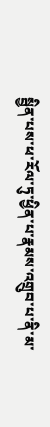སྦྱིན་པས་ཕ་རོལ་ཏུ་ཕྱིན་པ་རྣམས་འགྲུབ་པ་ནི་མ་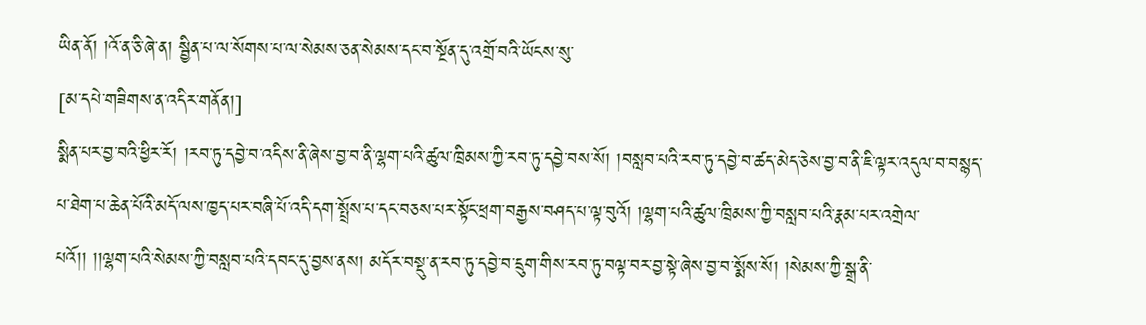ཡིན་ནོ། །འོ་ན་ཅི་ཞེ་ན། སྦྱིན་པ་ལ་སོགས་པ་ལ་སེམས་ཅན་སེམས་དང་བ་སྔོན་དུ་འགྲོ་བའི་ཡོངས་སུ་
[མ་དཔེ་གཟིགས་ན་འདིར་གནོན།]
སྨིན་པར་བྱ་བའི་ཕྱིར་རོ། །རབ་ཏུ་དབྱེ་བ་འདིས་ནི་ཞེས་བྱ་བ་ནི་ལྷག་པའི་ཚུལ་ཁྲིམས་ཀྱི་རབ་ཏུ་དབྱེ་བས་སོ། །བསླབ་པའི་རབ་ཏུ་དབྱེ་བ་ཚད་མེད་ཅེས་བྱ་བ་ནི་ཇི་ལྟར་འདུལ་བ་བསྙད་པ་ཐེག་པ་ཆེན་པོའི་མདོ་ལས་ཁྱད་པར་བཞི་པོ་འདི་དག་སྤྲོས་པ་དང་བཅས་པར་སྟོང་ཕྲག་བརྒྱས་བཤད་པ་ལྟ་བུའོ། །ལྷག་པའི་ཚུལ་ཁྲིམས་ཀྱི་བསླབ་པའི་རྣམ་པར་འགྲེལ་པའོ།། །།ལྷག་པའི་སེམས་ཀྱི་བསླབ་པའི་དབང་དུ་བྱས་ནས། མདོར་བསྡུ་ན་རབ་ཏུ་དབྱེ་བ་དྲུག་གིས་རབ་ཏུ་བལྟ་བར་བྱ་སྟེ་ཞེས་བྱ་བ་སྨོས་སོ། །སེམས་ཀྱི་སྒྲ་ནི་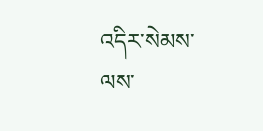འདིར་སེམས་ལས་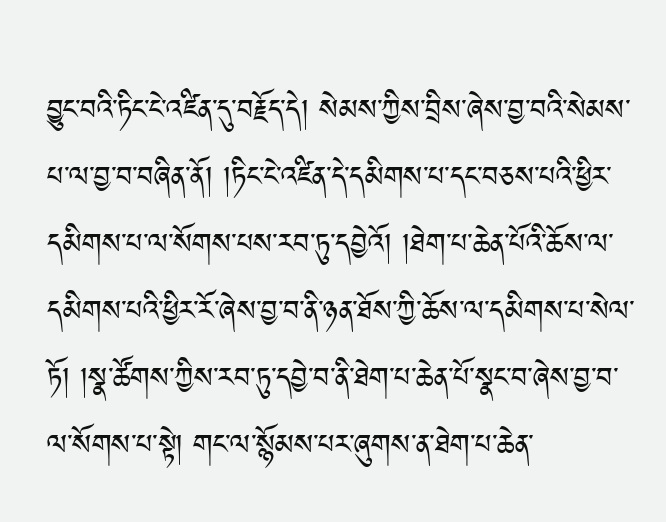བྱུང་བའི་ཏིང་ངེ་འཛིན་དུ་བརྗོད་དེ། སེམས་ཀྱིས་བྲིས་ཞེས་བྱ་བའི་སེམས་པ་ལ་བྱ་བ་བཞིན་ནོ། །ཏིང་ངེ་འཛིན་དེ་དམིགས་པ་དང་བཅས་པའི་ཕྱིར་དམིགས་པ་ལ་སོགས་པས་རབ་ཏུ་དབྱེའོ། །ཐེག་པ་ཆེན་པོའི་ཆོས་ལ་དམིགས་པའི་ཕྱིར་རོ་ཞེས་བྱ་བ་ནི་ཉན་ཐོས་ཀྱི་ཆོས་ལ་དམིགས་པ་སེལ་ཏོ། །སྣ་ཚོགས་ཀྱིས་རབ་ཏུ་དབྱེ་བ་ནི་ཐེག་པ་ཆེན་པོ་སྣང་བ་ཞེས་བྱ་བ་ལ་སོགས་པ་སྟེ། གང་ལ་སྙོམས་པར་ཞུགས་ན་ཐེག་པ་ཆེན་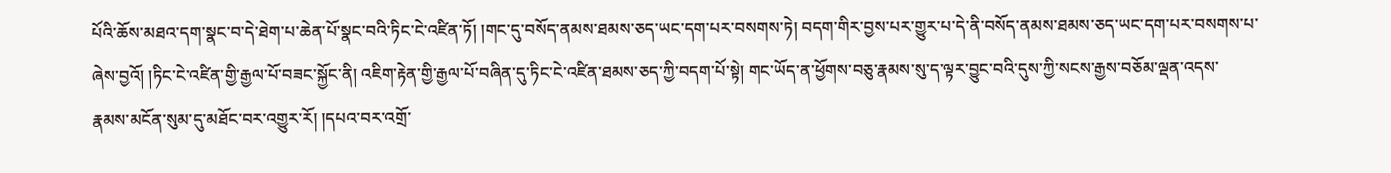པོའི་ཆོས་མཐའ་དག་སྣང་བ་དེ་ཐེག་པ་ཆེན་པོ་སྣང་བའི་ཏིང་ངེ་འཛིན་ཏོ། །གང་དུ་བསོད་ནམས་ཐམས་ཅད་ཡང་དག་པར་བསགས་ཏེ། བདག་གིར་བྱས་པར་གྱུར་པ་དེ་ནི་བསོད་ནམས་ཐམས་ཅད་ཡང་དག་པར་བསགས་པ་ཞེས་བྱའོ། །ཏིང་ངེ་འཛིན་གྱི་རྒྱལ་པོ་བཟང་སྐྱོང་ནི། འཇིག་རྟེན་གྱི་རྒྱལ་པོ་བཞིན་དུ་ཏིང་ངེ་འཛིན་ཐམས་ཅད་ཀྱི་བདག་པོ་སྟེ། གང་ཡོད་ན་ཕྱོགས་བཅུ་རྣམས་སུ་ད་ལྟར་བྱུང་བའི་དུས་ཀྱི་སངས་རྒྱས་བཅོམ་ལྡན་འདས་རྣམས་མངོན་སུམ་དུ་མཐོང་བར་འགྱུར་རོ། །དཔའ་བར་འགྲོ་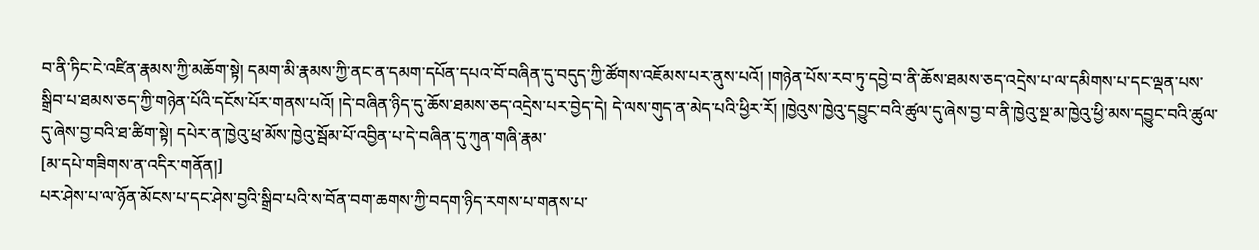བ་ནི་ཏིང་ངེ་འཛིན་རྣམས་ཀྱི་མཆོག་སྟེ། དམག་མི་རྣམས་ཀྱི་ནང་ན་དམག་དཔོན་དཔའ་བོ་བཞིན་དུ་བདུད་ཀྱི་ཚོགས་འཇོམས་པར་ནུས་པའོ། །གཉེན་པོས་རབ་ཏུ་དབྱེ་བ་ནི་ཆོས་ཐམས་ཅད་འདྲེས་པ་ལ་དམིགས་པ་དང་ལྡན་པས་སྒྲིབ་པ་ཐམས་ཅད་ཀྱི་གཉེན་པོའི་དངོས་པོར་གནས་པའོ། །དེ་བཞིན་ཉིད་དུ་ཆོས་ཐམས་ཅད་འདྲེས་པར་བྱེད་དེ། དེ་ལས་གུད་ན་མེད་པའི་ཕྱིར་རོ། །ཁྱེའུས་ཁྱེའུ་དབྱུང་བའི་ཚུལ་དུ་ཞེས་བྱ་བ་ནི་ཁྱེའུ་སྔ་མ་ཁྱེའུ་ཕྱི་མས་དབྱུང་བའི་ཚུལ་དུ་ཞེས་བྱ་བའི་ཐ་ཚིག་སྟེ། དཔེར་ན་ཁྱེའུ་ཕྲ་མོས་ཁྱེའུ་སྦོམ་པོ་འབྱིན་པ་དེ་བཞིན་དུ་ཀུན་གཞི་རྣམ་
[མ་དཔེ་གཟིགས་ན་འདིར་གནོན།]
པར་ཤེས་པ་ལ་ཉོན་མོངས་པ་དང་ཤེས་བྱའི་སྒྲིབ་པའི་ས་བོན་བག་ཆགས་ཀྱི་བདག་ཉིད་རགས་པ་གནས་པ་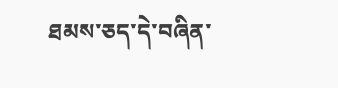ཐམས་ཅད་དེ་བཞིན་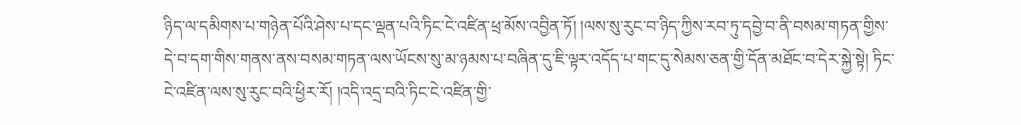ཉིད་ལ་དམིགས་པ་གཉེན་པོའི་ཤེས་པ་དང་ལྡན་པའི་ཏིང་ངེ་འཛིན་ཕྲ་མོས་འབྱིན་ཏོ། །ལས་སུ་རུང་བ་ཉིད་ཀྱིས་རབ་ཏུ་དབྱེ་བ་ནི་བསམ་གཏན་གྱིས་དེ་བ་དག་གིས་གནས་ནས་བསམ་གཏན་ལས་ཡོངས་སུ་མ་ཉམས་པ་བཞིན་དུ་ཇི་ལྟར་འདོད་པ་གང་དུ་སེམས་ཅན་གྱི་དོན་མཐོང་བ་དེར་སྐྱེ་སྟེ། ཏིང་ངེ་འཛིན་ལས་སུ་རུང་བའི་ཕྱིར་རོ། །འདི་འདྲ་བའི་ཏིང་ངེ་འཛིན་གྱི་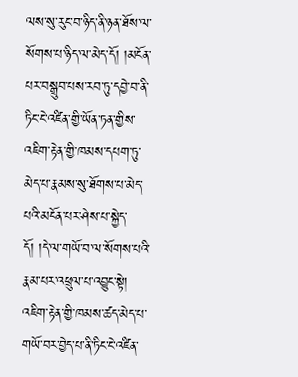ལས་སུ་རུང་བ་ཉིད་ནི་ཉན་ཐོས་ལ་སོགས་པ་ཉིད་ལ་མེད་དོ། །མངོན་པར་བསྒྲུབ་པས་རབ་ཏུ་དབྱེ་བ་ནི་ཏིང་ངེ་འཛིན་གྱི་ཡོན་ཏན་གྱིས་འཇིག་རྟེན་གྱི་ཁམས་དཔག་ཏུ་མེད་པ་རྣམས་སུ་ཐོགས་པ་མེད་པའི་མངོན་པར་ཤེས་པ་སྐྱེད་དོ། །དེ་ལ་གཡོ་བ་ལ་སོགས་པའི་རྣམ་པར་འཕྲུལ་པ་འབྱུང་སྟེ། འཇིག་རྟེན་གྱི་ཁམས་ཚད་མེད་པ་གཡོ་བར་བྱེད་པ་ནི་ཏིང་ངེ་འཛིན་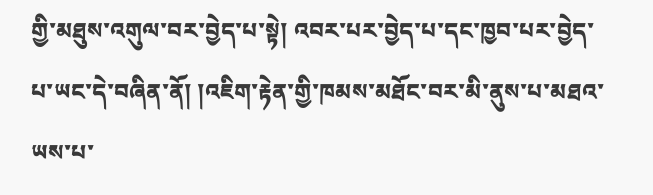གྱི་མཐུས་འགུལ་བར་བྱེད་པ་སྟེ། འབར་པར་བྱེད་པ་དང་ཁྱབ་པར་བྱེད་པ་ཡང་དེ་བཞིན་ནོ། །འཇིག་རྟེན་གྱི་ཁམས་མཐོང་བར་མི་ནུས་པ་མཐའ་ཡས་པ་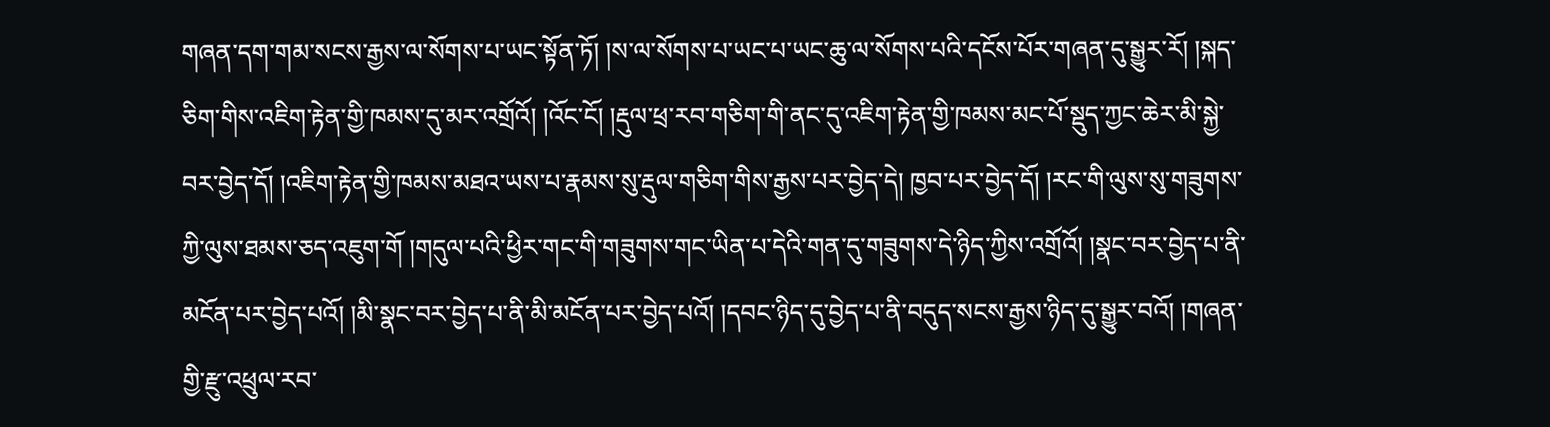གཞན་དག་གམ་སངས་རྒྱས་ལ་སོགས་པ་ཡང་སྟོན་ཏོ། །ས་ལ་སོགས་པ་ཡང་པ་ཡང་ཆུ་ལ་སོགས་པའི་དངོས་པོར་གཞན་དུ་སྒྱུར་རོ། །སྐད་ཅིག་གིས་འཇིག་རྟེན་གྱི་ཁམས་དུ་མར་འགྲོའོ། །འོང་ངོ། །རྡུལ་ཕྲ་རབ་གཅིག་གི་ནང་དུ་འཇིག་རྟེན་གྱི་ཁམས་མང་པོ་སྡུད་ཀྱང་ཆེར་མི་སྐྱེ་བར་བྱེད་དོ། །འཇིག་རྟེན་གྱི་ཁམས་མཐའ་ཡས་པ་རྣམས་སུ་རྡུལ་གཅིག་གིས་རྒྱས་པར་བྱེད་དེ། ཁྱབ་པར་བྱེད་དོ། །རང་གི་ལུས་སུ་གཟུགས་ཀྱི་ལུས་ཐམས་ཅད་འཇུག་གོ །གདུལ་པའི་ཕྱིར་གང་གི་གཟུགས་གང་ཡིན་པ་དེའི་གན་དུ་གཟུགས་དེ་ཉིད་ཀྱིས་འགྲོའོ། །སྣང་བར་བྱེད་པ་ནི་མངོན་པར་བྱེད་པའོ། །མི་སྣང་བར་བྱེད་པ་ནི་མི་མངོན་པར་བྱེད་པའོ། །དབང་ཉིད་དུ་བྱེད་པ་ནི་བདུད་སངས་རྒྱས་ཉིད་དུ་སྒྱུར་བའོ། །གཞན་གྱི་རྫུ་འཕྲུལ་རབ་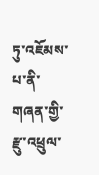ཏུ་འཇོམས་པ་ནི་གཞན་གྱི་རྫུ་འཕྲུལ་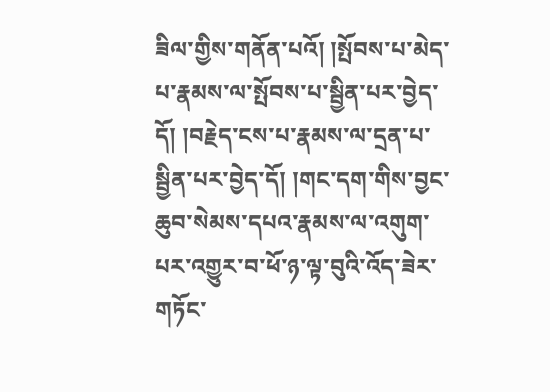ཟིལ་གྱིས་གནོན་པའོ། །སྤོབས་པ་མེད་པ་རྣམས་ལ་སྤོབས་པ་སྦྱིན་པར་བྱེད་དོ། །བརྗེད་ངས་པ་རྣམས་ལ་དྲན་པ་སྦྱིན་པར་བྱེད་དོ། །གང་དག་གིས་བྱང་ཆུབ་སེམས་དཔའ་རྣམས་ལ་འགུག་པར་འགྱུར་བ་ཕོ་ཉ་ལྟ་བུའི་འོད་ཟེར་གཏོང་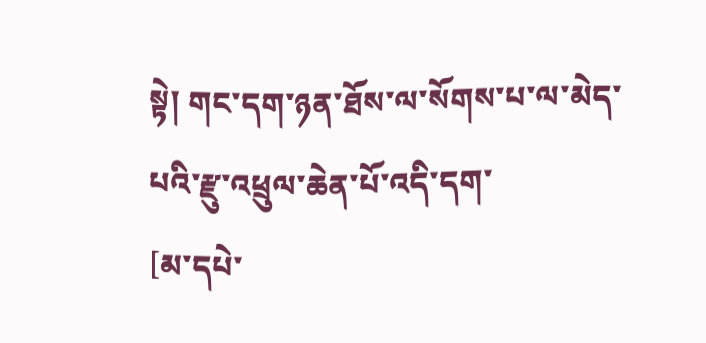སྟེ། གང་དག་ཉན་ཐོས་ལ་སོགས་པ་ལ་མེད་པའི་རྫུ་འཕྲུལ་ཆེན་པོ་འདི་དག་
[མ་དཔེ་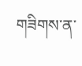གཟིགས་ན་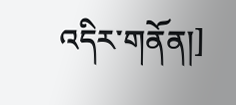འདིར་གནོན།]